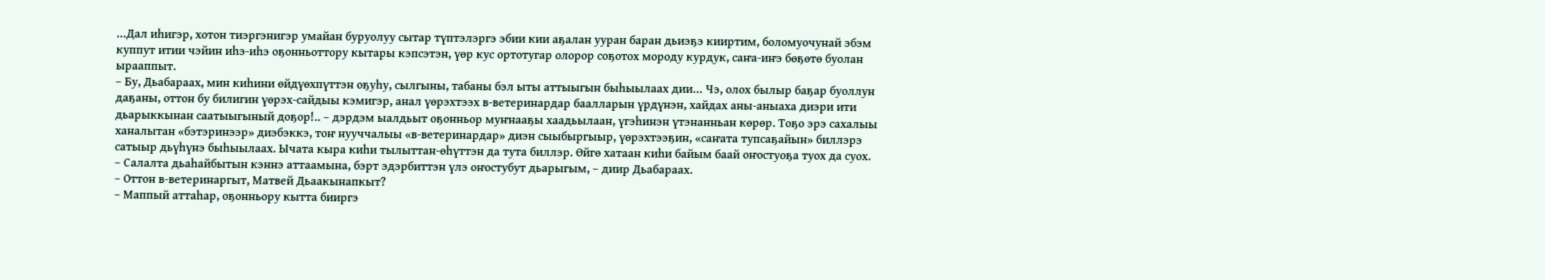…Дал иһигэр, хотон тиэргэнигэр умайан буруолуу сытар түптэлэргэ эбии кии аҕалан ууран баран дьиэҕэ кииртим, боломуочунай эбэм куппут итии чэйин иһэ-иһэ оҕонньоттору кытары кэпсэтэн, үөр кус ортотугар олорор соҕотох мороду курдук, саҥа-иҥэ бөҕөтө буолан ырааппыт.
– Бу, Дьабараах, мин киһини өйдүөхпүттэн оҕуһу, сылгыны, табаны бэл ыты аттыыгын быһыылаах дии… Чэ, олох былыр баҕар буоллун даҕаны, оттон бу билигин үөрэх-сайдыы кэмигэр, анал үөрэхтээх в-ветеринардар баалларын үрдүнэн, хайдах аны-аныаха диэри ити дьарыккынан саатыыгыный доҕор!.. – дэрдэм ыалдьыт оҕонньор муҥнааҕы хаадьылаан, үгэһинэн үтэнанньан көрөр. Тоҕо эрэ сахалыы ханалытан «бэтэринээр» диэбэккэ, тоҥ нууччалыы «в-ветеринардар» диэн сыыбыргыыр, үөрэхтээҕин, «саҥата тупсаҕайын» биллэрэ сатыыр дьүһүнэ быһыылаах. Ычата кыра киһи тылыттан-өһүттэн да тута биллэр. Өйгө хатаан киһи байым баай оҥостуоҕа туох да суох.
– Салалта дьаһайбытын кэннэ аттаамына, бэрт эдэрбиттэн үлэ оҥостубут дьарыгым, – диир Дьабараах.
– Оттон в-ветеринаргыт, Матвей Дьаакынапкыт?
– Маппый аттаһар, оҕонньору кытта бииргэ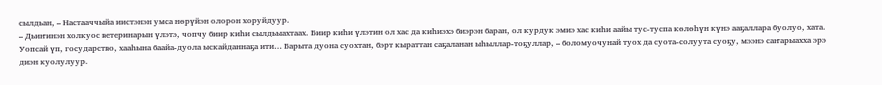сылдьан, – Настааччыйа иистэнэн умса нөрүйэн олорон хоруйдуур.
– Дьиҥинэн холкуос ветеринарын үлэтэ, чопчу биир киһи сылдьыахтаах. Биир киһи үлэтин ол хас да киһиэхэ биэрэн баран, ол курдук эмиэ хас киһи аайы тус-туспа көлөһүн күнэ ааҕаллара буолуо, хата. Уопсай үп, государство, хааһына баайа-дуола ыскайданнаҕа ити… Барыта дуона суохтан, бэрт кыраттан саҕаланан ыһыллар-тоҕуллар, – боломуочунай туох да суота-солуута суоҕу, мээнэ саҥарыахха эрэ диэн куолулуур.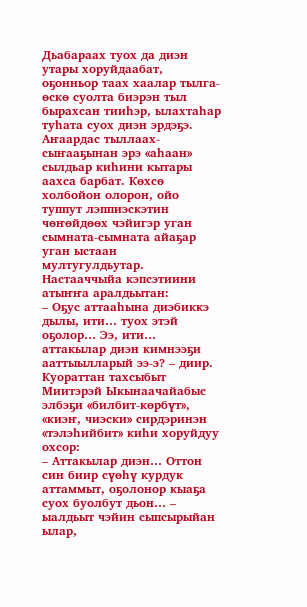Дьабараах туох да диэн утары хоруйдаабат, оҕонньор таах хаалар тылга-өскө суолта биэрэн тыл бырахсан тииһэр, ылахтаһар туһата суох диэн эрдэҕэ. Аҥаардас тыллаах-сыҥааҕынан эрэ «аһаан» сылдьар киһини кытары аахса барбат. Көхсө холбойон олорон, ойо туппут лэппиэскэтин чөҥөйдөөх чэйигэр уган сымната-сымната айаҕар уган ыстаан мултугулдьутар.
Настааччыйа кэпсэтиини атыҥҥа аралдьытан:
– Оҕус аттааһына диэбиккэ дылы, ити… туох этэй оҕолор… Ээ, ити… аттакылар диэн кимнээҕи ааттыылларый ээ-э? – диир.
Куораттан тахсыбыт Миитэрэй Ыкынаачайабыс элбэҕи «билбит-көрбүт», «киэҥ, чиэски» сирдэринэн «тэлэһийбит» киһи хоруйдуу охсор:
– Аттакылар диэн… Оттон син биир сүөһү курдук аттаммыт, оҕолонор кыаҕа суох буолбут дьон… – ыалдьыт чэйин сыпсырыйан ылар,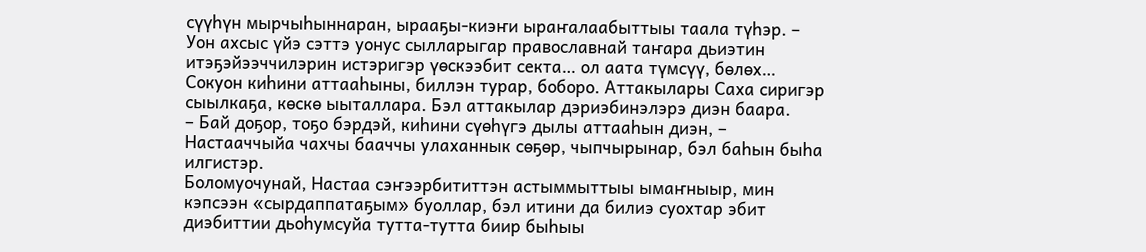сүүһүн мырчыһыннаран, ырааҕы-киэҥи ыраҥалаабыттыы таала түһэр. – Уон ахсыс үйэ сэттэ уонус сылларыгар православнай таҥара дьиэтин итэҕэйээччилэрин истэригэр үөскээбит секта… ол аата түмсүү, бөлөх… Сокуон киһини аттааһыны, биллэн турар, боборо. Аттакылары Саха сиригэр сыылкаҕа, көскө ыыталлара. Бэл аттакылар дэриэбинэлэрэ диэн баара.
– Бай доҕор, тоҕо бэрдэй, киһини сүөһүгэ дылы аттааһын диэн, – Настааччыйа чахчы бааччы улаханнык сөҕөр, чыпчырынар, бэл баһын быһа илгистэр.
Боломуочунай, Настаа сэҥээрбититтэн астыммыттыы ымаҥныыр, мин кэпсээн «сырдаппатаҕым» буоллар, бэл итини да билиэ суохтар эбит диэбиттии дьоһумсуйа тутта-тутта биир быһыы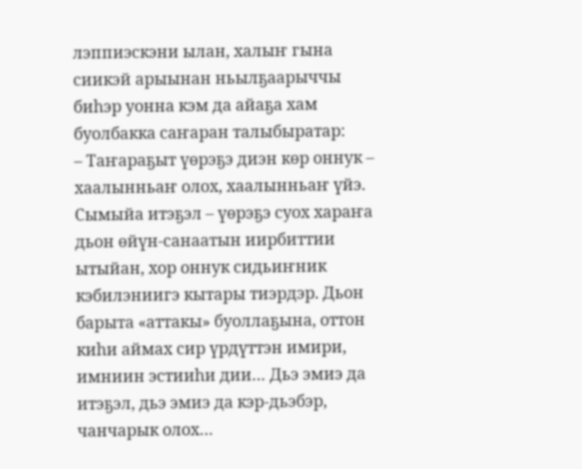лэппиэскэни ылан, халыҥ гына сиикэй арыынан ньылҕаарыччы биһэр уонна кэм да айаҕа хам буолбакка саҥаран талыбыратар:
– Таҥараҕыт үөрэҕэ диэн көр оннук – хаалынньаҥ олох, хаалынньаҥ үйэ. Сымыйа итэҕэл – үөрэҕэ суох хараҥа дьон өйүн-санаатын иирбиттии ытыйан, хор оннук сидьиҥник кэбилэниигэ кытары тиэрдэр. Дьон барыта «аттакы» буоллаҕына, оттон киһи аймах сир үрдүттэн имири, имниин эстииһи дии… Дьэ эмиэ да итэҕэл, дьэ эмиэ да кэр-дьэбэр, чанчарык олох…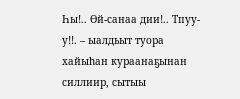Һы!.. Өй-санаа дии!.. Тпуу-у!!. – ыалдьыт туора хайыһан кураанаҕынан силлиир, сытыы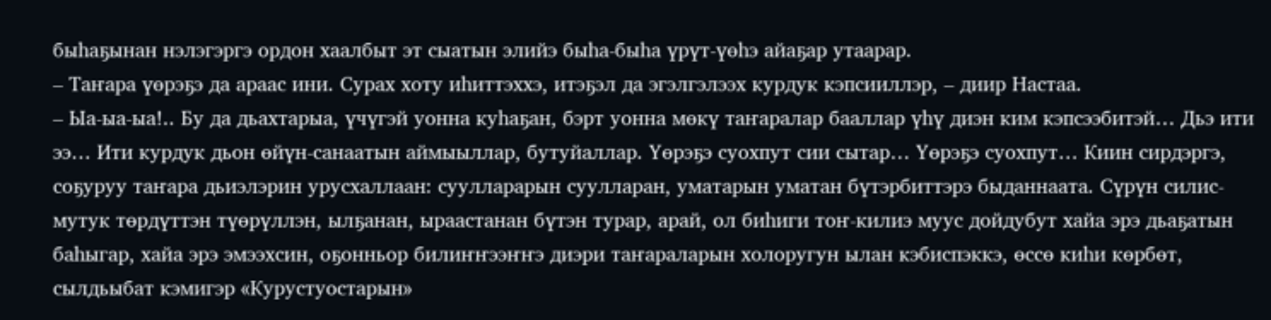быһаҕынан нэлэгэргэ ордон хаалбыт эт сыатын элийэ быһа-быһа үрүт-үөһэ айаҕар утаарар.
– Таҥара үөрэҕэ да араас ини. Сурах хоту иһиттэххэ, итэҕэл да эгэлгэлээх курдук кэпсииллэр, – диир Настаа.
– Ыа-ыа-ыа!.. Бу да дьахтарыа, үчүгэй уонна куһаҕан, бэрт уонна мөкү таҥаралар бааллар үһү диэн ким кэпсээбитэй… Дьэ ити ээ… Ити курдук дьон өйүн-санаатын аймыыллар, бутуйаллар. Үөрэҕэ суохпут сии сытар… Үөрэҕэ суохпут… Киин сирдэргэ, соҕуруу таҥара дьиэлэрин урусхаллаан: суулларарын суулларан, уматарын уматан бүтэрбиттэрэ быданнаата. Сүрүн силис-мутук төрдүттэн түөрүллэн, ылҕанан, ыраастанан бүтэн турар, арай, ол биһиги тоҥ-килиэ муус дойдубут хайа эрэ дьаҕатын баһыгар, хайа эрэ эмээхсин, оҕонньор билиҥҥээҥҥэ диэри таҥараларын холоругун ылан кэбиспэккэ, өссө киһи көрбөт, сылдьыбат кэмигэр «Курустуостарын»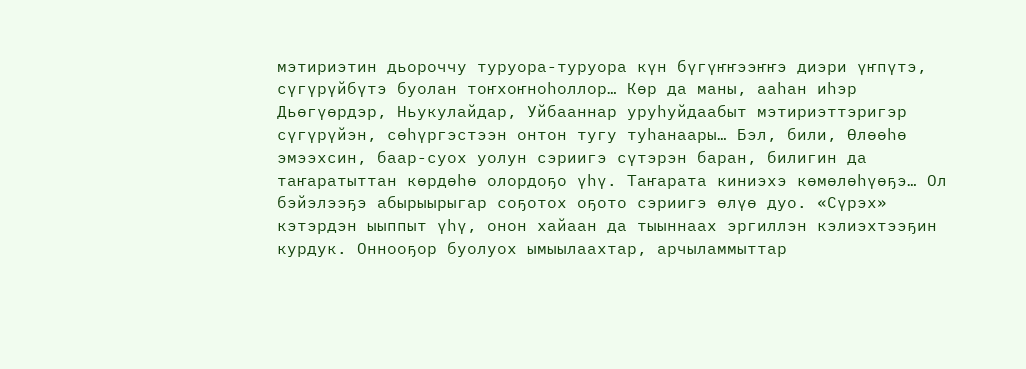мэтириэтин дьороччу туруора-туруора күн бүгүҥҥээҥҥэ диэри үҥпүтэ, сүгүрүйбүтэ буолан тоҥхоҥноһоллор… Көр да маны, ааһан иһэр Дьөгүөрдэр, Ньукулайдар, Уйбааннар уруһуйдаабыт мэтириэттэригэр сүгүрүйэн, сөһүргэстээн онтон тугу туһанаары… Бэл, били, Өлөөһө эмээхсин, баар-суох уолун сэриигэ сүтэрэн баран, билигин да таҥаратыттан көрдөһө олордоҕо үһү. Таҥарата киниэхэ көмөлөһүөҕэ… Ол бэйэлээҕэ абырыырыгар соҕотох оҕото сэриигэ өлүө дуо. «Сүрэх» кэтэрдэн ыыппыт үһү, онон хайаан да тыыннаах эргиллэн кэлиэхтээҕин курдук. Оннооҕор буолуох ымыылаахтар, арчыламмыттар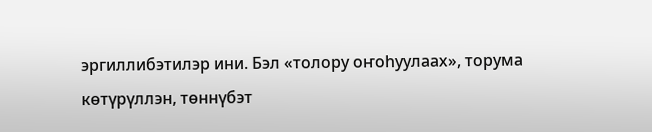эргиллибэтилэр ини. Бэл «толору оҥоһуулаах», торума көтүрүллэн, төннүбэт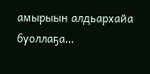амырыын алдьархайа буоллаҕа…